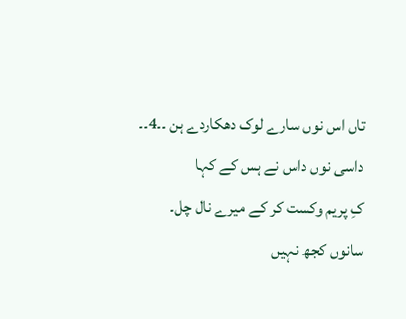تاں اس نوں سارے لوک دھکاردے ہن ۔۔4۔۔
داسی نوں داس نے ہس کے کہا
کِ پریم وکست کر کے میرے نال چل۔
سانوں کجھ نہیں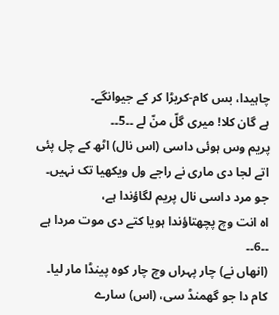چاہیدا، بس کام-کریڑا کر کے جیوانگے۔
ہے گان کلا! میری گلّ منّ لے ۔۔5۔۔
پریم وس ہوئی داسی (اس نال) اٹھ کے چل پئی
اتے لجا دی ماری نے راجے ول ویکھیا تک نہیں۔
جو مرد داسی نال پریم لگاؤندا ہے،
اہ انت وچ پچھتاؤندا ہویا کتے دی موت مردا ہے ۔۔6۔۔
(انھاں نے) چار پہراں وچ چار کوہ پینڈا مار لیا۔
کام دا جو گھمنڈ سی، (اس) سارے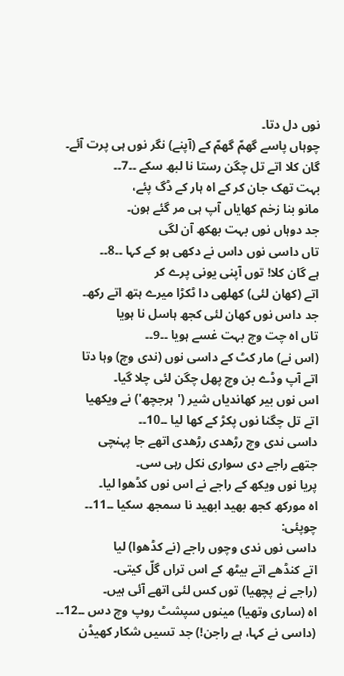نوں دل دتا۔
چوہاں پاسے گھمّ گھمّ کے (آپنے) نگر نوں ہی پرت آئے۔
گان کلا اتے تل چگن رستا نا لبھ سکے ۔۔7۔۔
بہت تھک جان کر کے اہ ہار کے ڈگ پئے،
مانو بنا زخم کھایاں آپ ہی مر گئے ہون۔
جد دوہاں نوں بہت بھکھ آن لگی
تاں داسی نوں داس نے دکھی ہو کے کہا ۔۔8۔۔
ہے گان کلا! توں آپنی یونی پرے کر
اتے (کھان لئی) کھلھی دا ٹکڑا میرے ہتھ اتے رکھ۔
جد داس نوں کھان لئی کجھ ہاسل نا ہویا
تاں اہ چت وچ بہت غسے ہویا ۔۔9۔۔
(اس نے) مار کٹ کے داسی نوں (ندی وچ) وہا دتا
اتے آپ وڈے بن وچ پھل چگن لئی چلا گیا۔
اس نوں بیر کھاندیاں شیر ('ہرجچھ') نے ویکھیا
اتے تل چگنا نوں پکڑ کے کھا لیا ۔۔10۔۔
داسی ندی وچ رڑھدی رڑھدی اتھے جا پہنچی
جتھے راجے دی سواری نکل رہی سی۔
پریا نوں ویکھ کے راجے نے اس نوں کڈھوا لیا۔
اہ مورکھ کجھ بھید ابھید نا سمجھ سکیا ۔۔11۔۔
چوپئی:
داسی نوں ندی وچوں راجے (نے کڈھوا) لیا
اتے کنڈھے اتے بیٹھ کے اس تراں گلّ کیتی۔
(راجے نے پچھیا) توں کس لئی اتھے آئی ہیں۔
اہ (ساری وتھیا) مینوں سپشٹ روپ وچ دس ۔۔12۔۔
(داسی نے کہا، ہے راجن!) جد تسیں شکار کھیڈن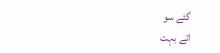گئے سو
اتے بہت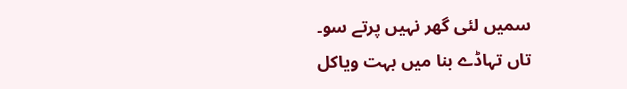سمیں لئی گھر نہیں پرتے سو۔
تاں تہاڈے بنا میں بہت ویاکل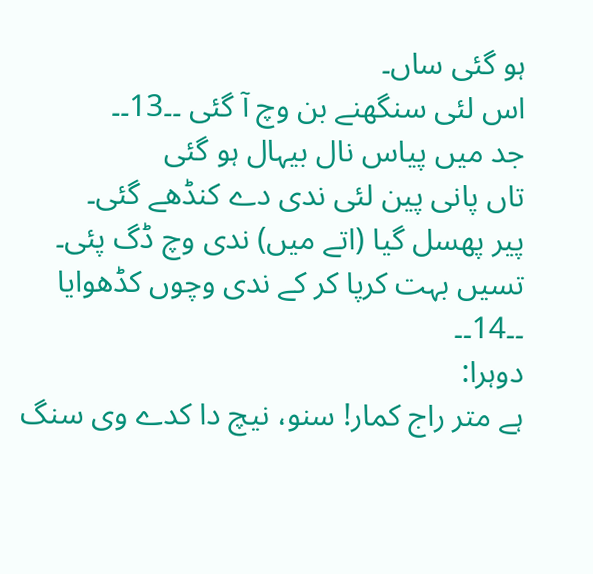ہو گئی ساں۔
اس لئی سنگھنے بن وچ آ گئی ۔۔13۔۔
جد میں پیاس نال بیہال ہو گئی
تاں پانی پین لئی ندی دے کنڈھے گئی۔
پیر پھسل گیا (اتے میں) ندی وچ ڈگ پئی۔
تسیں بہت کرپا کر کے ندی وچوں کڈھوایا ۔۔14۔۔
دوہرا:
ہے متر راج کمار! سنو، نیچ دا کدے وی سنگ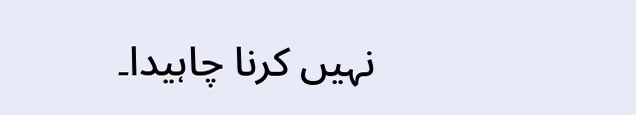نہیں کرنا چاہیدا۔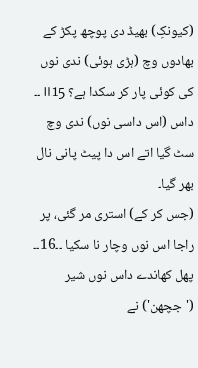(کیونکِ) بھیڈ دی پوچھ پکڑ کے بھادوں وچ (ہڑی ہوئی) ندی نوں کی کوئی پار کر سکدا ہے؟ ॥15۔۔
داس (اس داسی نوں) ندی وچ سٹ گیا اتے اس دا پیٹ پانی نال بھر گیا۔
(جس کر کے) استری مر گئی، پر راجا اس نوں وچار نا سکیا ۔۔16۔۔
پھل کھاندے داس نوں شیر ('جچھن') نے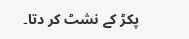پکڑ کے نشٹ کر دتا۔